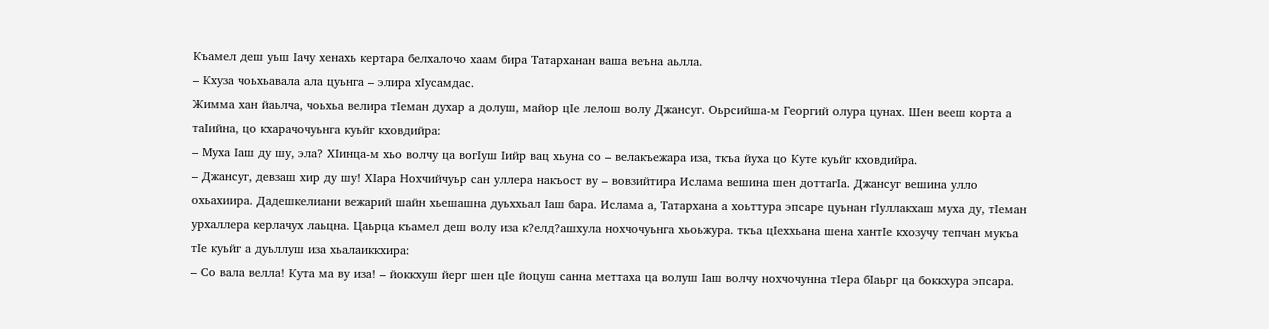Къамел деш уьш Iачу хенахь кертара белхалочо хаам бира Татарханан ваша веъна аьлла.
– Кхуза чоьхьавала ала цуьнга – элира хIусамдас.
Жимма хан йаьлча, чоьхьа велира тIеман духар а долуш, майор цIе лелош волу Джансуг. Оьрсийша-м Георгий олура цунах. Шен вееш корта а таIийна, цо кхарачочуьнга куьйг кховдийра:
– Муха Iаш ду шу, эла? ХIинца-м хьо волчу ца вогIуш Iийр вац хьуна со – велакъежара иза, ткъа йуха цо Куте куьйг кховдийра.
– Джансуг, девзаш хир ду шу! ХIара Нохчийчуьр сан уллера накъост ву – вовзийтира Ислама вешина шен доттагIа. Джансуг вешина улло охьахиира. Дадешкелиани вежарий шайн хьешашна дуьххьал Iаш бара. Ислама а, Татархана а хоьттура эпсаре цуьнан гIуллакхаш муха ду, тIеман урхаллера керлачух лаьцна. Цаьрца къамел деш волу иза к?елд?ашхула нохчочуьнга хьоьжура. ткъа цIеххьана шена хантIе кхозучу тепчан мукъа тIе куьйг а дуьллуш иза хьалаиккхира:
– Со вала велла! Кута ма ву иза! – йоккхуш йерг шен цIе йоцуш санна меттаха ца волуш Iаш волчу нохчочунна тIера бIаьрг ца боккхура эпсара.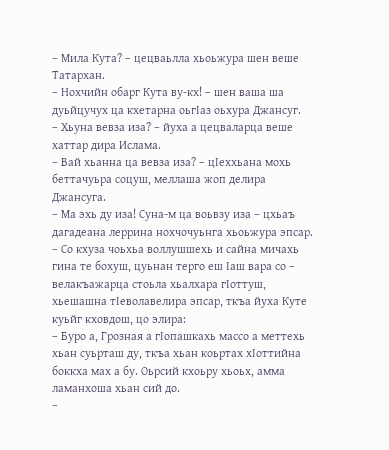– Мила Кута? – цецваьлла хьоьжура шен веше Татархан.
– Нохчийн обарг Кута ву-кх! – шен ваша ша дуьйцучух ца кхетарна оьгIаз оьхура Джансуг.
– Хьуна вевза иза? – йуха а цецваларца веше хаттар дира Ислама.
– Вай хьанна ца вевза иза? – цIеххьана мохь беттачуьра соцуш, меллаша жоп делира Джансуга.
– Ма эхь ду иза! Суна-м ца воьвзу иза – цхьаъ дагадеана леррина нохчочуьнга хьоьжура эпсар.
– Со кхуза чоьхьа воллушшехь и сайна мичахь гина те бохуш, цуьнан терго еш Iаш вара со – велакъажарца стоьла хьалхара гIоттуш, хьешашна тIеволавелира эпсар, ткъа йуха Куте куьйг кховдош, цо элира:
– Буро а, Грозная а гIопашкахь массо а меттехь хьан суьрташ ду, ткъа хьан коьртах хIоттийна боккха мах а бу. Оьрсий кхоьру хьоьх, амма ламанхоша хьан сий до.
–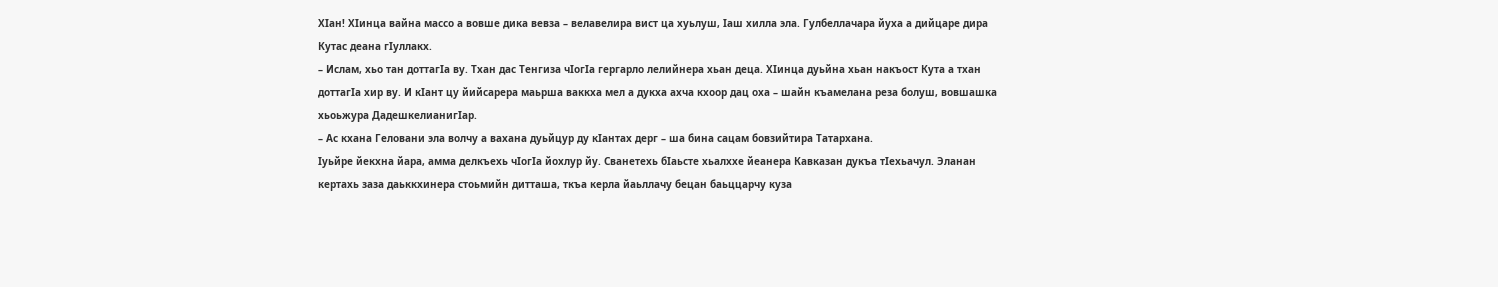ХIан! ХIинца вайна массо а вовше дика вевза – велавелира вист ца хуьлуш, Iаш хилла эла. Гулбеллачара йуха а дийцаре дира Кутас деана гIуллакх.
– Ислам, хьо тан доттагIа ву. Тхан дас Тенгиза чIогIа гергарло лелийнера хьан деца. ХIинца дуьйна хьан накъост Кута а тхан доттагIа хир ву. И кIант цу йийсарера маьрша ваккха мел а дукха ахча кхоор дац оха – шайн къамелана реза болуш, вовшашка хьоьжура ДадешкелианигIар.
– Ас кхана Геловани эла волчу а вахана дуьйцур ду кIантах дерг – ша бина сацам бовзийтира Татархана.
Iуьйре йекхна йара, амма делкъехь чIогIа йохлур йу. Сванетехь бIаьсте хьалххе йеанера Кавказан дукъа тIехьачул. Эланан кертахь заза даьккхинера стоьмийн дитташа, ткъа керла йаьллачу бецан баьццарчу куза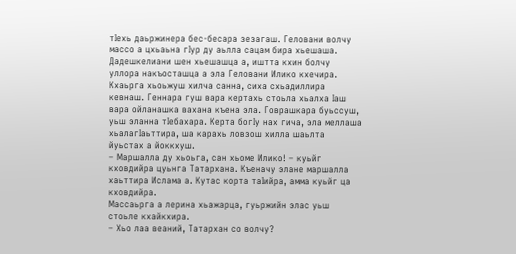тIехь даьржинера бес-бесара зезагаш. Геловани волчу массо а цхьаьна гIур ду аьлла сацам бира хьешаша. Дадешкелиани шен хьешашца а, иштта кхин болчу уллора накъосташца а эла Геловани Илико кхечира. Кхаьрга хьоьжуш хилча санна, сиха схьадиллира кевнаш. Геннара гуш вара кертахь стоьла хьалха Iаш вара ойланашка вахана къена эла. Говрашкара буьссуш, уьш эланна тIебахара. Керта богIу нах гича, эла меллаша хьалагIаьттира, ша карахь ловзош хилла шаьлта йуьстах а йоккхуш.
– Маршалла ду хьоьга, сан хьоме Илико! – куьйг кховдийра цуьнга Татархана. Къеначу элане маршалла хаьттира Ислама а. Кутас корта таIийра, амма куьйг ца кховдийра.
Массаьрга а лерина хьажарца, гуьржийн элас уьш стоьле кхайкхира.
– Хьо лаа веаний, Татархан со волчу?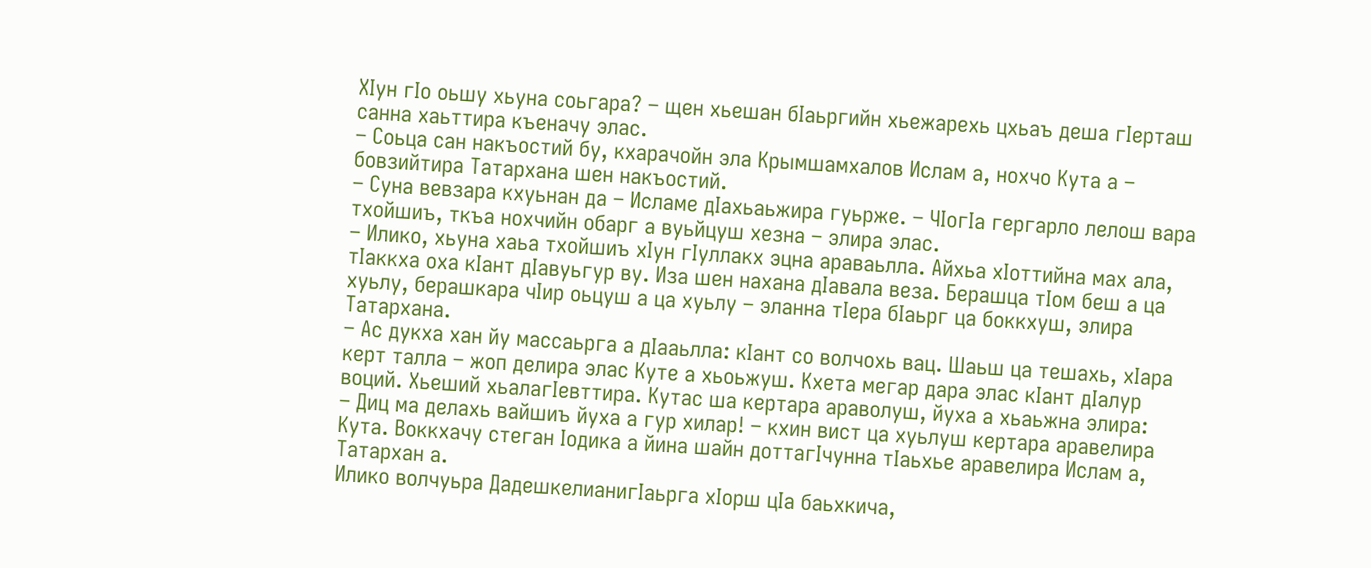ХIун гIо оьшу хьуна соьгара? – щен хьешан бIаьргийн хьежарехь цхьаъ деша гIерташ санна хаьттира къеначу элас.
– Соьца сан накъостий бу, кхарачойн эла Крымшамхалов Ислам а, нохчо Кута а – бовзийтира Татархана шен накъостий.
– Суна вевзара кхуьнан да – Исламе дIахьаьжира гуьрже. – ЧIогIа гергарло лелош вара тхойшиъ, ткъа нохчийн обарг а вуьйцуш хезна – элира элас.
– Илико, хьуна хаьа тхойшиъ хIун гIуллакх эцна араваьлла. Айхьа хIоттийна мах ала, тIаккха оха кIант дIавуьгур ву. Иза шен нахана дIавала веза. Берашца тIом беш а ца хуьлу, берашкара чIир оьцуш а ца хуьлу – эланна тIера бIаьрг ца боккхуш, элира Татархана.
– Ас дукха хан йу массаьрга а дIааьлла: кIант со волчохь вац. Шаьш ца тешахь, хIара керт талла – жоп делира элас Куте а хьоьжуш. Кхета мегар дара элас кIант дIалур воций. Хьеший хьалагIевттира. Кутас ша кертара араволуш, йуха а хьаьжна элира:
– Диц ма делахь вайшиъ йуха а гур хилар! – кхин вист ца хуьлуш кертара аравелира Кута. Воккхачу стеган Iодика а йина шайн доттагIчунна тIаьхье аравелира Ислам а, Татархан а.
Илико волчуьра ДадешкелианигIаьрга хIорш цIа баьхкича,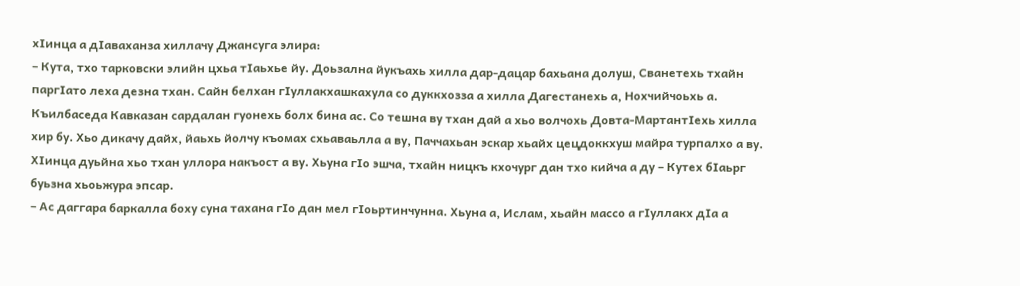хIинца а дIаваханза хиллачу Джансуга элира:
– Кута, тхо тарковски элийн цхьа тIаьхье йу. Доьзална йукъахь хилла дар-дацар бахьана долуш, Сванетехь тхайн паргIато леха дезна тхан. Сайн белхан гIуллакхашкахула со дуккхозза а хилла Дагестанехь а, Нохчийчоьхь а. Къилбаседа Кавказан сардалан гуонехь болх бина ас. Со тешна ву тхан дай а хьо волчохь Довта-МартантIехь хилла хир бу. Хьо дикачу дайх, йаьхь йолчу къомах схьаваьлла а ву, Паччахьан эскар хьайх цецдоккхуш майра турпалхо а ву. ХIинца дуьйна хьо тхан уллора накъост а ву. Хьуна гIо эшча, тхайн ницкъ кхочург дан тхо кийча а ду – Кутех бIаьрг буьзна хьоьжура эпсар.
– Ас даггара баркалла боху суна тахана гIо дан мел гIоьртинчунна. Хьуна а, Ислам, хьайн массо а гIуллакх дIа а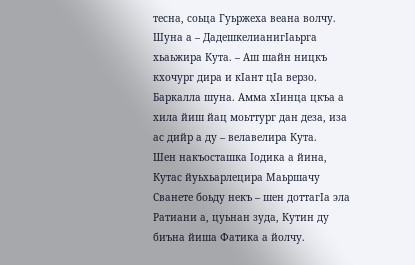тесна, соьца Гуьржеха веана волчу. Шуна а – ДадешкелианигIаьрга хьаьжира Кута. – Аш шайн ницкъ кхочург дира и кIант цIа верзо. Баркалла шуна. Амма хIинца цкъа а хила йиш йац моьттург дан деза, иза ас дийр а ду – велавелира Кута.
Шен накъосташка Iодика а йина, Кутас йуьхьарлецира Маьршачу Сванете боьду некъ – шен доттагIа эла Ратиани а, цуьнан зуда, Кутин ду биъна йиша Фатика а йолчу.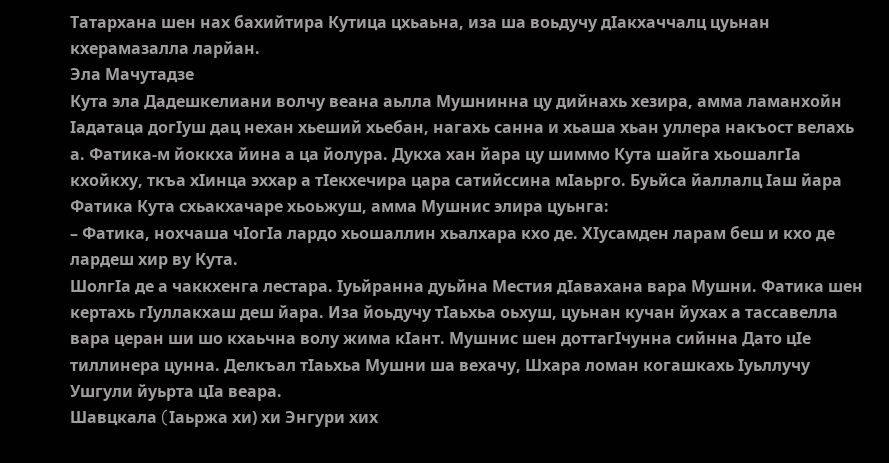Татархана шен нах бахийтира Кутица цхьаьна, иза ша воьдучу дIакхаччалц цуьнан кхерамазалла ларйан.
Эла Мачутадзе
Кута эла Дадешкелиани волчу веана аьлла Мушнинна цу дийнахь хезира, амма ламанхойн Iадатаца догIуш дац нехан хьеший хьебан, нагахь санна и хьаша хьан уллера накъост велахь а. Фатика-м йоккха йина а ца йолура. Дукха хан йара цу шиммо Кута шайга хьошалгIа кхойкху, ткъа хIинца эххар а тIекхечира цара сатийссина мIаьрго. Буьйса йаллалц Iаш йара Фатика Кута схьакхачаре хьоьжуш, амма Мушнис элира цуьнга:
– Фатика, нохчаша чIогIа лардо хьошаллин хьалхара кхо де. ХIусамден ларам беш и кхо де лардеш хир ву Кута.
ШолгIа де а чаккхенга лестара. Iуьйранна дуьйна Местия дIавахана вара Мушни. Фатика шен кертахь гIуллакхаш деш йара. Иза йоьдучу тIаьхьа оьхуш, цуьнан кучан йухах а тассавелла вара церан ши шо кхаьчна волу жима кIант. Мушнис шен доттагIчунна сийнна Дато цIе тиллинера цунна. Делкъал тIаьхьа Мушни ша вехачу, Шхара ломан когашкахь Iуьллучу Ушгули йуьрта цIа веара.
Шавцкала (Iаьржа хи) хи Энгури хих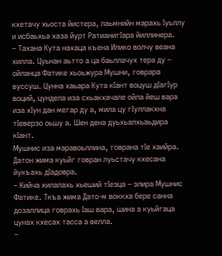кхетачу хьоста йистера, лаьмнийн марахь Iуьллу и исбаьхьа хаза йурт РатианигIара йиллинера.
– Тахана Кута нахаца къена Илико волчу веана хилла. Цуьнан аьтто а ца баьллачух тера ду – ойланца Фатике хьоьжура Мушни, говрара вуссуш. Цунна хаьара Кута кIант воцуш дIагIур воций, цундела иза схьакхачале ойла йеш вара иза хIун дан мегар ду а, мила цу гIуллакхна тIеверзо оьшу а. Шен дена дуьхьалхьаьдира кIант.
Мушнис иза маравоьллина, говрана тIе хаийра. Датон жима куьйг говран луьстачу кхесана йукъахь дIадовра.
– Кийча хилалахь хьеший тIеэца – элира Мушнис Фатике. Ткъа жима Дато-м воккха бере санна дозаллица говрахь Iаш вара, шина а куьйгаца цунах кхесах тасса а велла.
–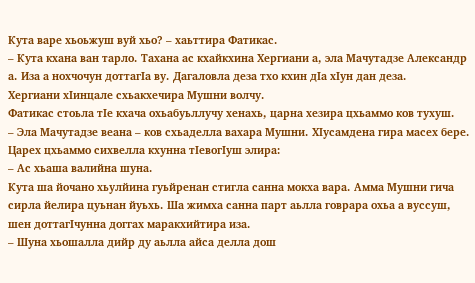Кута варе хьоьжуш вуй хьо? – хаьттира Фатикас.
– Кута кхана ван тарло. Тахана ас кхайкхина Хергиани а, эла Мачутадзе Александр а. Иза а нохчочун доттагIа ву. Дагаловла деза тхо кхин дIа хIун дан деза.
Хергиани хIинцале схьакхечира Мушни волчу.
Фатикас стоьла тIе кхача охьабуьллучу хенахь, царна хезира цхьаммо ков тухуш.
– Эла Мачутадзе веана – ков схьаделла вахара Мушни. ХIусамдена гира масех бере. Царех цхьаммо сихвелла кхунна тIевогIуш элира:
– Ас хьаша валийна шуна.
Кута ша йочано хьулйина гуьйренан стигла санна мокха вара. Амма Мушни гича сирла йелира цуьнан йуьхь. Ша жимха санна парт аьлла говрара охьа а вуссуш, шен доттагIчунна доггах маракхийтира иза.
– Шуна хьошалла дийр ду аьлла айса делла дош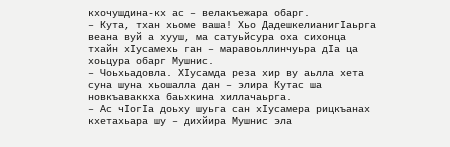кхочушдина-кх ас – велакъежара обарг.
– Кута, тхан хьоме ваша! Хьо ДадешкелианигIаьрга веана вуй а хууш, ма сатуьйсура оха сихонца тхайн хIусамехь ган – маравоьллинчуьра дIа ца хоьцура обарг Мушнис.
– Чоьхьадовла. ХIусамда реза хир ву аьлла хета суна шуна хьошалла дан – элира Кутас ша новкъаваккха баьхкина хиллачаьрга.
– Ас чIогIа доьху шуьга сан хIусамера рицкъанах кхетахьара шу – дихйира Мушнис эла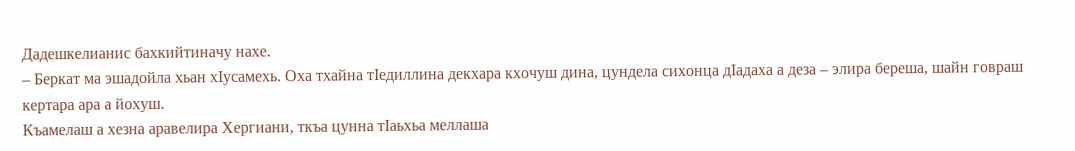Дадешкелианис бахкийтиначу нахе.
– Беркат ма эшадойла хьан хIусамехь. Оха тхайна тIедиллина декхара кхочуш дина, цундела сихонца дIадаха а деза – элира береша, шайн говраш кертара ара а йохуш.
Къамелаш а хезна аравелира Хергиани, ткъа цунна тIаьхьа меллаша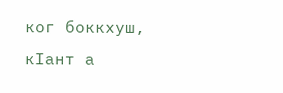ког боккхуш, кIант а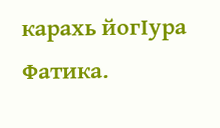карахь йогIура Фатика.